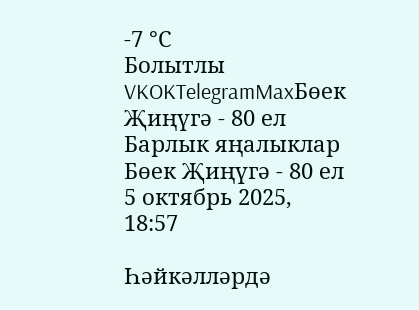-7 °С
Болытлы
VKOKTelegramMaxБөек Җиңүгә - 80 ел
Барлык яңалыклар
Бөек Җиңүгә - 80 ел
5 октябрь 2025, 18:57

Һәйкәлләрдә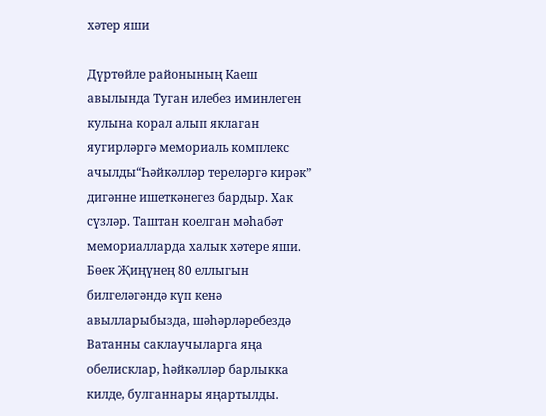хәтер яши

Дүртөйле районының Каеш авылында Туган илебез иминлеген кулына корал алып яклаган яугирләргә мемориаль комплекс ачылды“Һәйкәлләр тереләргә кирәк” дигәнне ишеткәнегез бардыр. Хак сүзләр. Таштан коелган мәһабәт мемориалларда халык хәтере яши. Бөек Җиңүнең 80 еллыгын билгеләгәндә күп кенә авылларыбызда, шәһәрләребездә Ватанны саклаучыларга яңа обелисклар, һәйкәлләр барлыкка килде, булганнары яңартылды.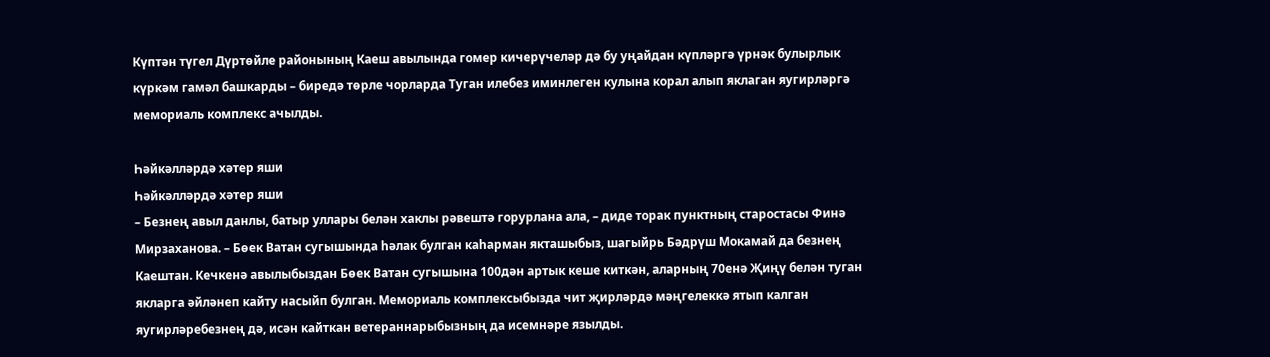Күптән түгел Дүртөйле районының Каеш авылында гомер кичерүчеләр дә бу уңайдан күпләргә үрнәк булырлык күркәм гамәл башкарды – биредә төрле чорларда Туган илебез иминлеген кулына корал алып яклаган яугирләргә мемориаль комплекс ачылды.

Һәйкәлләрдә хәтер яши
Һәйкәлләрдә хәтер яши
– Безнең авыл данлы, батыр уллары белән хаклы рәвештә горурлана ала, – диде торак пунктның старостасы Финә Мирзаханова. – Бөек Ватан сугышында һәлак булган каһарман якташыбыз, шагыйрь Бәдрүш Мокамай да безнең Каештан. Кечкенә авылыбыздан Бөек Ватан сугышына 100дән артык кеше киткән, аларның 70енә Җиңү белән туган якларга әйләнеп кайту насыйп булган. Мемориаль комплексыбызда чит җирләрдә мәңгелеккә ятып калган яугирләребезнең дә, исән кайткан ветераннарыбызның да исемнәре язылды.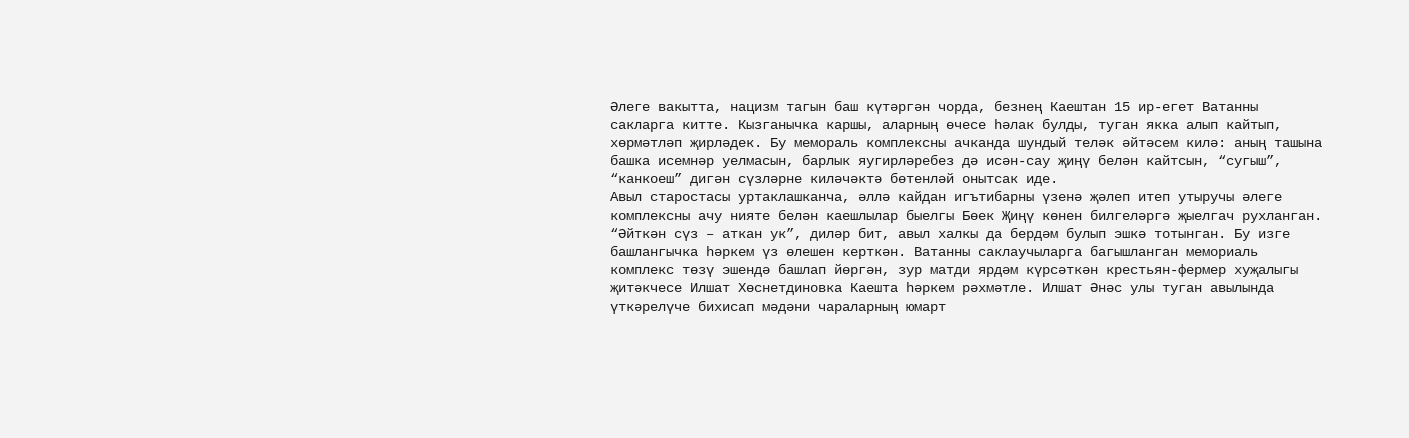Әлеге вакытта, нацизм тагын баш күтәргән чорда, безнең Каештан 15 ир-егет Ватанны сакларга китте. Кызганычка каршы, аларның өчесе һәлак булды, туган якка алып кайтып, хөрмәтләп җирләдек. Бу мемораль комплексны ачканда шундый теләк әйтәсем килә: аның ташына башка исемнәр уелмасын, барлык яугирләребез дә исән-сау җиңү белән кайтсын, “сугыш”, “канкоеш” дигән сүзләрне киләчәктә бөтенләй онытсак иде.
Авыл старостасы уртаклашканча, әллә кайдан игътибарны үзенә җәлеп итеп утыручы әлеге комплексны ачу нияте белән каешлылар быелгы Бөек Җиңү көнен билгеләргә җыелгач рухланган. “Әйткән сүз – аткан ук”, диләр бит, авыл халкы да бердәм булып эшкә тотынган. Бу изге башлангычка һәркем үз өлешен керткән. Ватанны саклаучыларга багышланган мемориаль комплекс төзү эшендә башлап йөргән, зур матди ярдәм күрсәткән крестьян-фермер хуҗалыгы җитәкчесе Илшат Хөснетдиновка Каешта һәркем рәхмәтле. Илшат Әнәс улы туган авылында үткәрелүче бихисап мәдәни чараларның юмарт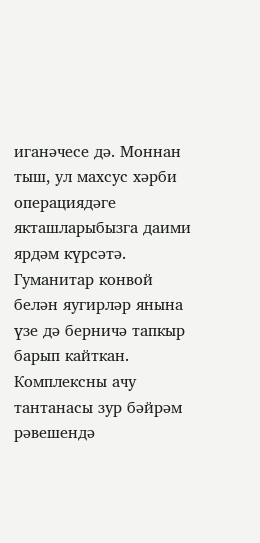иганәчесе дә. Моннан тыш, ул махсус хәрби операциядәге якташларыбызга даими ярдәм күрсәтә. Гуманитар конвой белән яугирләр янына үзе дә берничә тапкыр барып кайткан.
Комплексны ачу тантанасы зур бәйрәм рәвешендә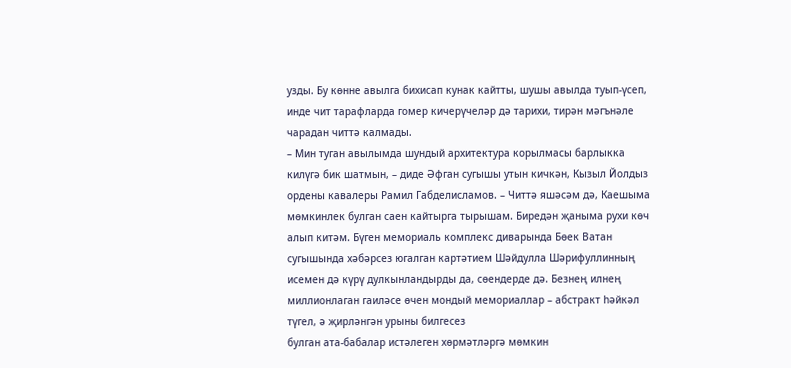узды. Бу көнне авылга бихисап кунак кайтты, шушы авылда туып-үсеп, инде чит тарафларда гомер кичерүчеләр дә тарихи, тирән мәгънәле чарадан читтә калмады.
– Мин туган авылымда шундый архитектура корылмасы барлыкка килүгә бик шатмын, – диде Әфган сугышы утын кичкән, Кызыл Йолдыз ордены кавалеры Рамил Габделисламов. – Читтә яшәсәм дә, Каешыма мөмкинлек булган саен кайтырга тырышам. Биредән җаныма рухи көч алып китәм. Бүген мемориаль комплекс диварында Бөек Ватан сугышында хәбәрсез югалган картәтием Шәйдулла Шәрифуллинның исемен дә күрү дулкынландырды да, сөендерде дә. Безнең илнең миллионлаган гаиләсе өчен мондый мемориаллар – абстракт һәйкәл түгел, ә җирләнгән урыны билгесез
булган ата-бабалар истәлеген хөрмәтләргә мөмкин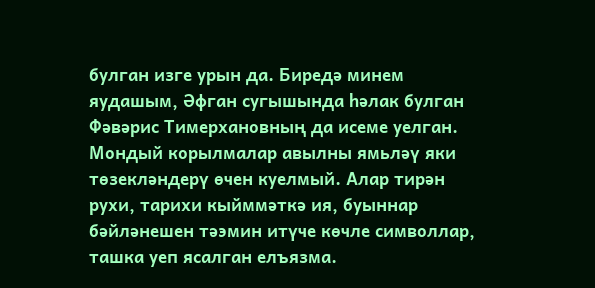булган изге урын да. Биредә минем яудашым, Әфган сугышында һәлак булган Фәвәрис Тимерхановның да исеме уелган.
Мондый корылмалар авылны ямьләү яки төзекләндерү өчен куелмый. Алар тирән рухи, тарихи кыйммәткә ия, буыннар бәйләнешен тәэмин итүче көчле символлар, ташка уеп ясалган елъязма.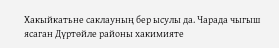Хакыйкатьне саклауның бер ысулы да. Чарада чыгыш ясаган Дүртөйле районы хакимияте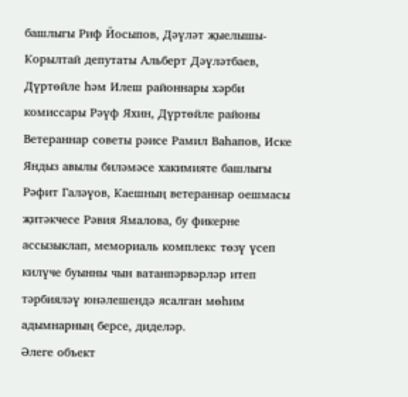башлыгы Риф Йосыпов, Дәүләт җыелышы-Корылтай депутаты Альберт Дәүләтбаев, Дүртөйле һәм Илеш районнары хәрби комиссары Рәүф Яхин, Дүртөйле районы Ветераннар советы рәисе Рамил Ваһапов, Иске Яндыз авылы биләмәсе хакимияте башлыгы Рәфит Галәүов, Каешның ветераннар оешмасы җитәкчесе Рәвия Ямалова, бу фикерне ассызыклап, мемориаль комплекс төзү үсеп килүче буынны чын ватанпәрвәрләр итеп тәрбияләү юнәлешендә ясалган мөһим адымнарның берсе, диделәр.
Әлеге объект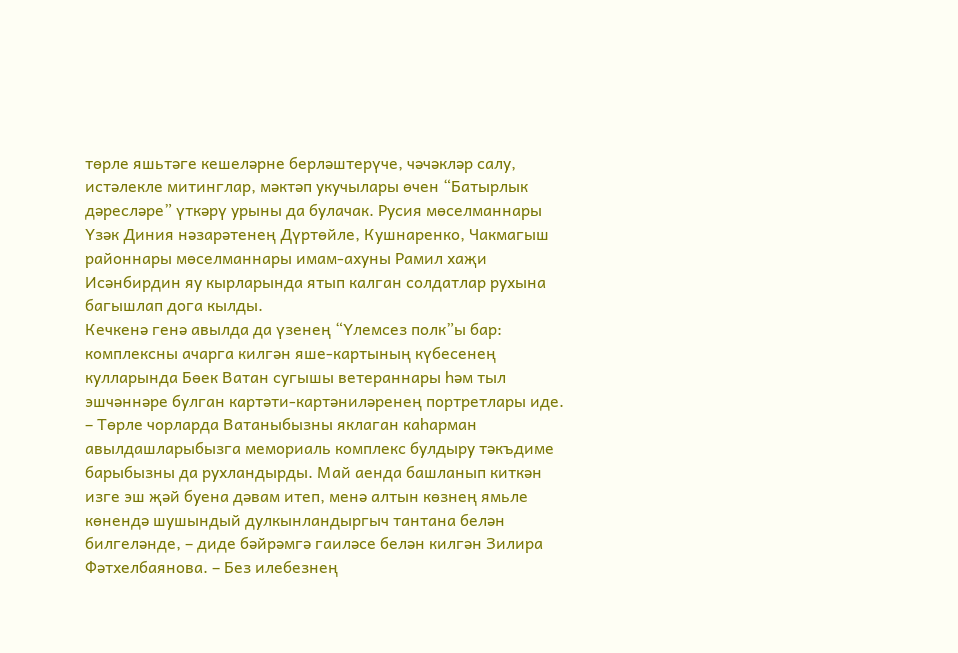төрле яшьтәге кешеләрне берләштерүче, чәчәкләр салу, истәлекле митинглар, мәктәп укучылары өчен “Батырлык дәресләре” үткәрү урыны да булачак. Русия мөселманнары Үзәк Диния нәзарәтенең Дүртөйле, Кушнаренко, Чакмагыш районнары мөселманнары имам-ахуны Рамил хаҗи Исәнбирдин яу кырларында ятып калган солдатлар рухына багышлап дога кылды.
Кечкенә генә авылда да үзенең “Үлемсез полк”ы бар: комплексны ачарга килгән яше-картының күбесенең кулларында Бөек Ватан сугышы ветераннары һәм тыл эшчәннәре булган картәти-картәниләренең портретлары иде.
– Төрле чорларда Ватаныбызны яклаган каһарман авылдашларыбызга мемориаль комплекс булдыру тәкъдиме барыбызны да рухландырды. Май аенда башланып киткән изге эш җәй буена дәвам итеп, менә алтын көзнең ямьле көнендә шушындый дулкынландыргыч тантана белән билгеләнде, – диде бәйрәмгә гаиләсе белән килгән Зилира Фәтхелбаянова. – Без илебезнең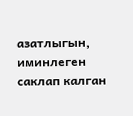азатлыгын, иминлеген саклап калган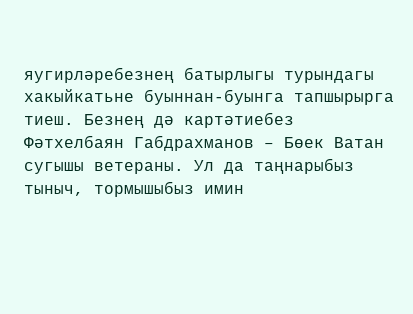яугирләребезнең батырлыгы турындагы хакыйкатьне буыннан-буынга тапшырырга тиеш. Безнең дә картәтиебез Фәтхелбаян Габдрахманов – Бөек Ватан сугышы ветераны. Ул да таңнарыбыз тыныч, тормышыбыз имин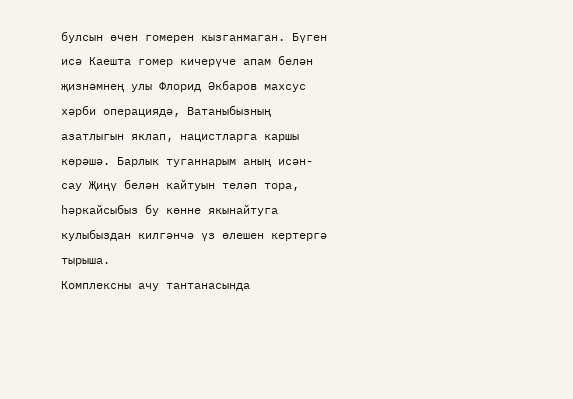булсын өчен гомерен кызганмаган. Бүген исә Каешта гомер кичерүче апам белән җизнәмнең улы Флорид Әкбаров махсус хәрби операциядә, Ватаныбызның азатлыгын яклап, нацистларга каршы көрәшә. Барлык туганнарым аның исән-сау Җиңү белән кайтуын теләп тора, һәркайсыбыз бу көнне якынайтуга кулыбыздан килгәнчә үз өлешен кертергә тырыша.
Комплексны ачу тантанасында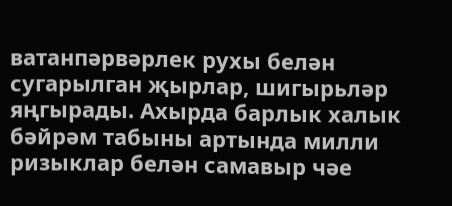ватанпәрвәрлек рухы белән сугарылган җырлар, шигырьләр яңгырады. Ахырда барлык халык бәйрәм табыны артында милли ризыклар белән самавыр чәе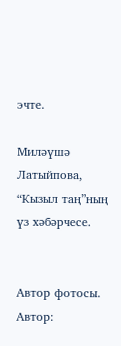эчте.

Миләүшә Латыйпова,
“Кызыл таң”ның үз хәбәрчесе.


Автор фотосы.
Автор: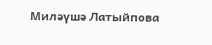Миләүшә Латыйпова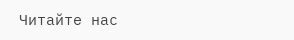Читайте нас